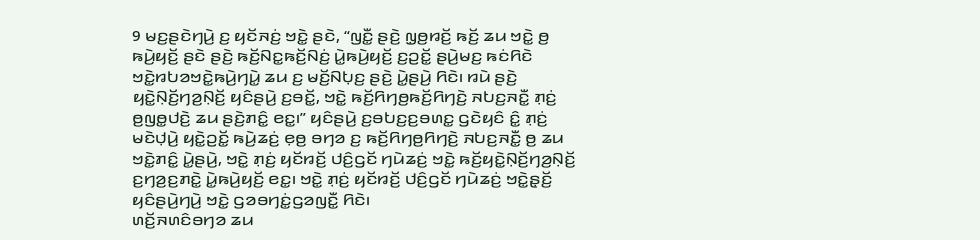9 ꤗꤢ꤬ꤔꤢꤧꤚꤣꤧ꤬ ꤢ꤬ ꤟꤢꤩꤏꤢꤦ꤬ ꤠꤢꤧ꤭ ꤔꤢꤧ, “ꤜꤢꤪ꤭ ꤔꤢꤧ꤬ ꤜ꤫ꤥ꤬ꤙꤢꤩ꤬ ꤒꤢꤩ꤬ ꤘꤣ ꤠꤢꤧ꤭ ꤥ꤬ ꤒꤣꤧ꤬ꤟꤢꤩ꤬ ꤔꤢꤧ ꤔꤢꤧ꤬ ꤒꤢꤩ꤬ꤡꤢ꤭ꤒꤢꤩ꤬ꤡꤢꤦ꤬ ꤣꤧ꤭ꤒꤣꤧ꤬ꤟꤢꤩ꤬ ꤢ꤬ꤑꤢꤩ꤭ ꤔꤣꤧ꤬ꤗꤢ꤬ ꤒꤢꤦꤖꤢꤧ ꤠꤢꤧ꤭ꤙꤝꤤꤠꤢꤧ꤭ꤒꤣꤧ꤬ꤚꤣꤧ꤭ ꤘꤣ ꤢ꤬ ꤗꤢꤩ꤬ꤡꤝ꤫ꤢ꤬ ꤔꤢꤧ꤬ ꤣꤧ꤭ꤔꤣꤧ꤬ ꤖꤢꤧ꤯ ꤙꤣꤧ ꤔꤢꤧ꤬ ꤟꤢꤧ꤭ꤡ꤫ꤢꤩ꤬ꤚꤤ꤬ꤡ꤫ꤢꤩ꤬ ꤟꤢꤨꤔꤣꤧ꤬ ꤢ꤬ꤋꤢꤩ꤭, ꤠꤢꤧ꤭ ꤒꤢꤩ꤬ꤖꤚꤥ꤬ꤒꤢꤩ꤬ꤖꤚꤢꤧ꤬ ꤏꤝꤢ꤬ꤏꤢꤪ꤭ ꤊ꤫ꤢꤦ꤬ ꤥ꤬ꤜꤥ꤭ꤓꤢꤧ꤬ ꤘꤣ ꤔꤢꤧ꤬ꤊꤢꤨ꤭ ꤕꤢ꤭꤯” ꤟꤢꤨꤔꤣꤧ꤬ ꤢ꤬ꤋꤝꤢ꤬ꤢ꤬ꤋꤛꤢ꤭ ꤞꤢꤧꤟꤢꤨ ꤢꤨ꤭ ꤊ꤫ꤢꤦ꤬ ꤗꤢꤧꤓ꤫ꤣꤧ꤬ ꤟꤢꤧ꤭ꤑꤢꤩ꤭ ꤒꤣꤧ꤬ꤘꤢꤦ꤬ ꤕ꤫ꤥ꤬ ꤋꤚꤤ ꤢ꤬ ꤒꤢꤩ꤬ꤖꤚꤥ꤬ꤖꤚꤢꤧ꤬ ꤏꤝꤢ꤬ꤏꤢꤪ꤭ ꤥ꤬ ꤘꤣ ꤠꤢꤧ꤭ꤊꤢꤨ꤭ ꤣꤧ꤭ꤔꤣꤧ꤬, ꤠꤢꤧ꤭ ꤊ꤫ꤢꤦ꤬ ꤟꤢꤩꤙꤢꤩ꤬ ꤓꤢꤨ꤬ꤞꤢꤩ ꤚꤣꤧꤘꤢꤦ꤬ ꤠꤢꤧ꤭ ꤒꤢꤩ꤬ꤟꤢꤧ꤭ꤡ꤫ꤢꤩ꤬ꤚꤤ꤬ꤡ꤫ꤢꤩ꤬ ꤢ꤬ꤚꤤ꤬ꤢ꤬ꤊꤢꤧ꤭ ꤣꤧ꤭ꤒꤣꤧ꤬ꤟꤢꤩ꤬ ꤕꤢ꤭꤯ ꤠꤢꤧ꤭ ꤊ꤫ꤢꤦ꤬ ꤟꤢꤩꤙꤢꤩ꤬ ꤓꤢꤨ꤬ꤞꤢꤩ ꤚꤣꤧꤘꤢꤦ꤬ ꤠꤢꤧ꤭ꤔ꤫ꤢꤩ꤬ ꤟꤢꤨꤔꤣꤧ꤬ꤚꤣꤧ꤬ ꤠꤢꤧ꤭ ꤞꤤꤋꤚꤢꤦ꤭ꤞꤤꤜꤢꤪ꤭ ꤖꤢꤧ꤯
ꤛꤢꤩ꤬ꤏꤛꤢꤨꤋꤚꤤ ꤘꤣ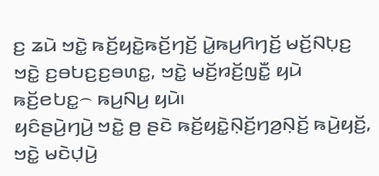ꤢ꤬ ꤘꤣꤧ ꤠꤢꤧ꤭ ꤒꤢꤩ꤬ꤟꤢꤧ꤭ꤒꤢꤩ꤬ꤚꤢꤩ꤬ ꤣꤧ꤭ꤒꤣ꤬ꤖꤚꤢꤩ꤬ ꤗꤢꤩ꤬ꤡꤝ꤫ꤢ꤬ ꤠꤢꤧ꤭ ꤢ꤬ꤋꤝꤢ꤬ꤢ꤬ꤋꤛꤢ꤭, ꤠꤢꤧ꤭ ꤗꤢꤩ꤬ꤙꤢꤩ꤬ꤜꤢꤪ꤭ ꤟꤣꤧ ꤒꤢꤩ꤬ꤕꤝꤢ꤭꤮ ꤒꤣ꤬ꤡꤣ꤬ ꤟꤣꤧ꤯
ꤟꤢꤨꤔꤣꤧ꤬ꤚꤣꤧ꤬ ꤠꤢꤧ꤭ ꤥ꤬ ꤔꤢꤧ ꤒꤢꤩ꤬ꤟꤢꤧ꤭ꤡ꤫ꤢꤩ꤬ꤚꤤ꤬ꤡ꤫ꤢꤩ꤬ ꤒꤣꤧ꤬ꤟꤢꤩ꤬, ꤠꤢꤧ꤭ ꤗꤢꤧꤓ꤫ꤣꤧ꤬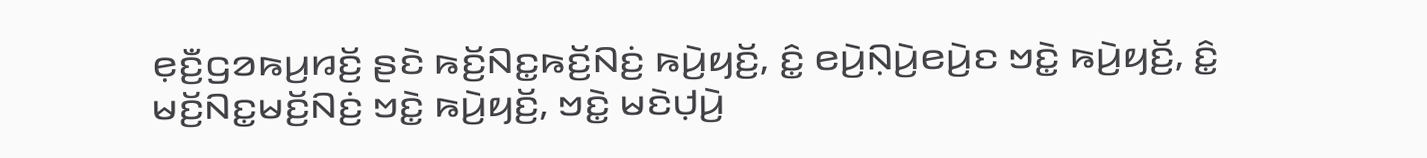ꤕ꤫ꤢꤪ꤬ꤞꤤꤒꤣ꤬ꤙꤢꤩ꤬ ꤔꤢꤧ ꤒꤢꤩ꤬ꤡꤢ꤭ꤒꤢꤩ꤬ꤡꤢꤦ꤬ ꤒꤣꤧ꤬ꤟꤢꤩ꤬, ꤢꤨ꤭ ꤕꤣꤧ꤬ꤡ꤫ꤣꤧ꤬ꤕꤣꤧ꤬ꤢ ꤠꤢꤧ꤭ ꤒꤣꤧ꤬ꤟꤢꤩ꤬, ꤢꤨ꤭ ꤗꤢꤩ꤬ꤡꤢ꤭ꤗꤢꤩ꤬ꤡꤢꤦ꤬ ꤠꤢꤧ꤭ ꤒꤣꤧ꤬ꤟꤢꤩ꤬, ꤠꤢꤧ꤭ ꤗꤢꤧꤓ꤫ꤣꤧ꤬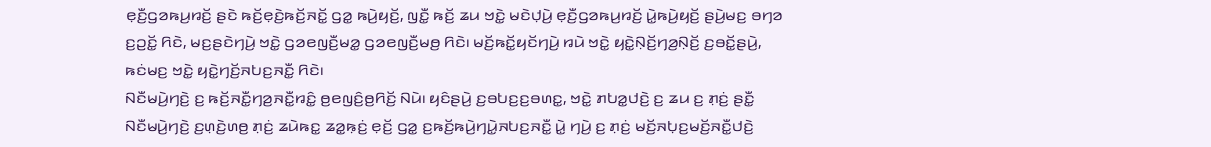ꤕ꤫ꤢꤪ꤬ꤞꤤꤒꤣ꤬ꤙꤢꤩ꤬ ꤔꤢꤧ ꤒꤢꤩ꤬ꤕ꤫ꤢꤧ꤬ꤒꤢꤩ꤬ꤏꤢꤩ꤭ ꤞꤤ꤭ ꤒꤣꤧ꤬ꤟꤢꤩ꤬, ꤜꤢꤪ꤭ ꤒꤢꤩ꤬ ꤘꤣ ꤠꤢꤧ꤭ ꤗꤢꤧꤓ꤫ꤣꤧ꤬ ꤕ꤫ꤢꤪ꤬ꤞꤤꤒꤣ꤬ꤙꤢꤩ꤬ ꤣꤧ꤭ꤒꤣꤧ꤬ꤟꤢꤩ꤬ ꤔꤣꤧ꤬ꤗꤢ꤬ ꤋꤚꤤ ꤢ꤬ꤑꤢꤩ꤭ ꤖꤢꤧ, ꤗꤢ꤬ꤔꤢꤧꤚꤣꤧ꤬ ꤠꤢꤧ꤭ ꤞꤤꤕꤜꤢꤪ꤬ꤗꤤ꤭ ꤞꤤꤕꤜꤢꤪ꤬ꤗꤥ꤬ ꤖꤢꤧ꤯ ꤗꤢꤩ꤬ꤒꤢꤩ꤭ꤟꤢꤩꤚꤣꤧ꤬ ꤙꤣꤧ ꤠꤢꤧ꤭ ꤟꤢꤧ꤭ꤡ꤫ꤢꤩ꤬ꤚꤤ꤬ꤡ꤫ꤢꤩ꤬ ꤢ꤬ꤋꤢꤩ꤭ꤔꤣꤧ꤬, ꤒꤢꤦꤗꤢ꤬ ꤠꤢꤧ꤭ ꤟꤢꤧ꤭ꤚꤢꤩ꤬ꤏꤝꤢ꤬ꤏꤢꤪ꤭ ꤖꤢꤧ꤯
ꤡꤢꤪꤗꤣꤧ꤬ꤚꤢꤧ꤬ ꤢ꤬ ꤒꤢꤩ꤬ꤏꤢꤪ꤭ꤚꤤ꤬ꤏꤢꤪ꤭ꤙꤢꤨ꤭ ꤥ꤬ꤕꤜꤢꤨ꤬ꤥ꤬ꤖꤢꤩ꤬ ꤡꤣꤧ꤯ ꤟꤢꤨꤔꤣꤧ꤬ ꤢ꤬ꤋꤝꤢ꤬ꤢ꤬ꤋꤛꤢ꤭, ꤠꤢꤧ꤭ ꤊꤝꤤ꤭ꤓꤢꤧ꤬ ꤢ꤬ ꤘꤣ ꤢ꤬ ꤊ꤫ꤢꤦ꤬ ꤔꤢꤪ꤭ ꤡꤢꤪꤗꤣꤧ꤬ꤚꤢꤧ꤬ ꤢ꤬ꤛ꤫ꤢꤧ꤬ꤛꤥ꤬ ꤊ꤫ꤢꤦ꤬ ꤘꤣꤧꤒꤢ꤭ ꤘꤤ꤭ꤒ꤫ꤢꤦ꤬ ꤕ꤫ꤢꤩ꤬ ꤞꤤ꤭ ꤢ꤬ꤒꤢꤩ꤬ꤒꤣꤧ꤬ꤚꤣꤧ꤭ꤏꤝꤢ꤬ꤏꤢꤪ꤭ ꤣꤧ꤭ ꤚꤣꤧ꤬ ꤢ꤬ ꤊ꤫ꤢꤦ꤬ ꤗꤢꤩ꤬ꤏꤝ꤫ꤢ꤬ꤗꤢꤩ꤬ꤏꤢꤪ꤭ꤓꤢꤧ꤬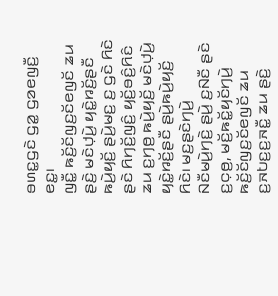ꤋꤛꤢ꤭ꤞꤢꤧ ꤞꤤ꤭ ꤞꤤꤕꤜꤢꤪ꤬ ꤕꤢ꤭꤯
ꤜꤢꤪ꤭ ꤒꤢꤩ꤬ꤢꤩꤜꤢ꤬ꤢꤩꤕꤜꤢꤩ ꤘꤣ ꤔꤢꤧ꤬ ꤗꤢꤧꤓ꤫ꤣꤧ꤬ ꤟꤢꤧ꤭ꤙꤢꤩ꤬ꤔꤢꤪ ꤒꤣꤧ꤬ꤟꤢꤩ꤬ ꤔꤣꤧ꤬ꤗꤢ꤬ ꤢ꤬ ꤞꤢꤧ ꤖꤢꤧ ꤔꤢꤧ ꤖꤚꤢꤩ꤬ꤜꤢꤨ꤬ ꤟꤢꤩ꤬ꤋꤢꤨ꤬ꤖꤢꤨ ꤘꤣ ꤢ꤬ꤚꤥ꤬ ꤒꤣꤧ꤬ꤟꤢꤩ꤬ ꤗꤢꤧꤓ꤫ꤣꤧ꤬ ꤟꤢꤧ꤭ꤙꤢꤩ꤬ꤔꤢꤪ ꤔꤣꤧ꤬ꤒꤣꤧ꤬ꤟꤢꤩ꤬ ꤖꤢꤧ꤯ ꤗꤢ꤬ꤔꤢꤧꤚꤣꤧ꤬ ꤡꤢꤪꤗꤣꤧ꤬ꤚꤢꤧ꤬ ꤔꤣꤧ꤬ ꤢ꤬ꤡꤢꤪ ꤔꤢꤧ ꤢ꤬ꤍ꤫ꤥ꤬, ꤗꤢꤩ꤬ꤒꤢꤩ꤭ꤟꤢꤩꤚꤣꤧ꤬ ꤒꤢꤩ꤬ꤢꤩꤜꤢ꤬ꤢꤩꤕꤜꤢꤩ ꤘꤣ ꤢ꤬ꤏꤝꤢ꤬ꤢ꤬ꤏꤢꤪ꤭ ꤘꤣ ꤔꤢꤧ꤬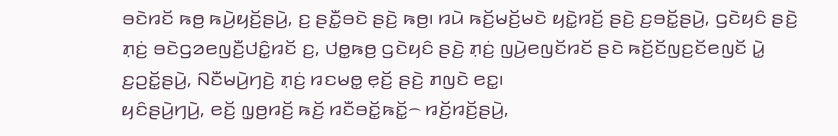ꤋꤢꤧꤙꤢꤩ ꤒꤥ꤬ ꤒꤣꤧ꤬ꤟꤢꤩ꤬ꤔꤣꤧ꤬, ꤢ꤬ ꤔꤢꤪ꤭ꤋꤢꤧ ꤔꤢꤧ꤬ ꤒꤥ꤬꤯ ꤙꤣꤧ ꤒꤢꤩ꤬ꤗꤢꤩ꤬ꤗꤢꤧ ꤟꤢꤧ꤭ꤙꤢꤩ꤬ ꤔꤢꤧ꤬ ꤢ꤬ꤋꤢꤩ꤭ꤔꤣꤧ꤬, ꤞꤢꤧꤟꤢꤨ ꤔꤢꤧ꤬ ꤊ꤫ꤢꤦ꤬ ꤋꤢꤧꤞꤤꤕꤜꤢꤪ꤬ꤓꤢꤨ꤭ꤙꤢꤩ ꤢ꤬, ꤓꤥ꤭ꤒꤥ꤬ ꤞꤢꤧꤟꤢꤨ ꤔꤢꤧ꤬ ꤊ꤫ꤢꤦ꤬ ꤜꤣꤧ꤬ꤕꤜꤢꤩꤙꤢꤩ ꤔꤢꤧ ꤒꤢꤩ꤬ꤢꤩꤜꤢ꤬ꤢꤩꤕꤜꤢꤩ ꤣꤧ꤭ ꤢ꤬ꤑꤢꤩ꤭ꤔꤣꤧ꤬, ꤡꤢꤪꤗꤣꤧ꤬ꤚꤢꤧ꤬ ꤊ꤫ꤢꤦ꤬ ꤙꤢꤗꤥ꤭ ꤕ꤫ꤢꤩ꤬ ꤔꤢꤧ꤬ ꤊꤜꤢꤧ ꤕꤢ꤭꤯
ꤟꤢꤨꤔꤣꤧ꤬ꤚꤣꤧ꤬, ꤕꤢꤩ꤬ ꤜ꤫ꤥ꤬ꤙꤢꤩ꤬ ꤒꤢꤩ꤬ ꤙꤢꤪꤋꤢꤩ꤭ꤒꤢꤩ꤭꤮ ꤙꤢꤩ꤬ꤙꤢꤩ꤬ꤔꤣꤧ꤬,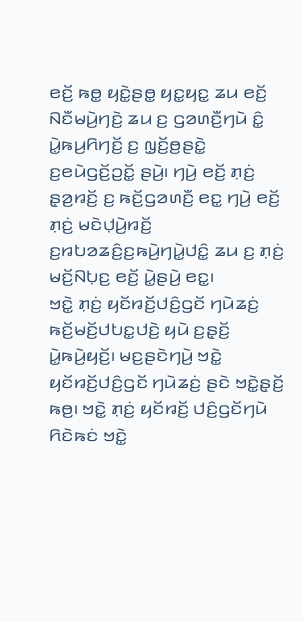ꤕꤢꤩ꤬ ꤒꤥ꤭ ꤟꤢꤧ꤭ꤔꤥ꤭ ꤟꤢ꤭ꤟꤢ꤭ ꤘꤣ ꤕꤢꤩ꤬ ꤡꤢꤪꤗꤣꤧ꤬ꤚꤢꤧ꤬ ꤘꤣ ꤢ꤬ ꤞꤤꤛꤢꤪ꤬ꤚꤣꤧ ꤢꤨ꤭ ꤣꤧ꤭ꤒꤣ꤬ꤖꤚꤢꤩ꤬ ꤢ꤬ ꤜ꤫ꤢꤩ꤬ꤥ꤬ꤔꤢꤧ꤭ ꤢ꤬ꤕꤣꤧꤞꤢꤩ꤬ꤑꤢꤩ꤭ ꤔꤣꤧ꤬꤯ ꤚꤣꤧ꤬ ꤕꤢꤩ꤬ ꤊ꤫ꤢꤦ꤬ ꤔ꤫ꤤ꤬ꤙꤢꤩ꤬ ꤢ꤬ ꤒꤢꤩ꤬ꤞꤤꤛꤢꤪ꤬ ꤕꤢ꤭ ꤚꤣꤧ꤬ ꤕꤢꤩ꤬ ꤊ꤫ꤢꤦ꤬ ꤗꤢꤧꤓ꤫ꤣꤧ꤬ꤙꤢꤩ꤬ ꤢ꤬ꤙꤝꤤꤘꤢꤨ꤬ꤢ꤬ꤒꤣꤧ꤬ꤚꤣꤧ꤭ꤓꤢꤨ꤭ ꤘꤣ ꤢ꤬ ꤊ꤫ꤢꤦ꤬ ꤗꤢꤩ꤬ꤡꤝ꤫ꤢ꤬ ꤕꤢꤩ꤬ ꤣꤧ꤭ꤔꤣꤧ꤬ ꤕꤢ꤭꤯
ꤠꤢꤧ꤭ ꤊ꤫ꤢꤦ꤬ ꤟꤢꤩꤙꤢꤩ꤬ꤓꤢꤨ꤬ꤞꤢꤩ ꤚꤣꤧꤘꤢꤦ꤬ ꤒꤢꤩ꤬ꤗꤢꤩ꤬ꤓꤝꤢ꤭ꤓꤢꤧ꤬ ꤟꤣꤧ ꤢ꤬ꤔ꤫ꤢꤩ꤬ ꤣꤧ꤭ꤒꤣꤧ꤬ꤟꤢꤩ꤬꤯ ꤗꤢ꤬ꤔꤢꤧꤚꤣꤧ꤬ ꤠꤢꤧ꤭ ꤟꤢꤩꤙꤢꤩ꤬ꤓꤢꤨ꤬ꤞꤢꤩ ꤚꤣꤧꤘꤢꤦ꤬ ꤔꤢꤧ ꤠꤢꤧ꤭ꤔ꤫ꤢꤩ꤬ ꤒꤥ꤬꤯ ꤠꤢꤧ꤭ ꤊ꤫ꤢꤦ꤬ ꤟꤢꤩꤙꤢꤩ꤬ ꤓꤢꤨ꤬ꤞꤢꤩꤚꤣꤧ ꤖꤢꤧꤒꤢꤦ ꤠꤢꤧ꤭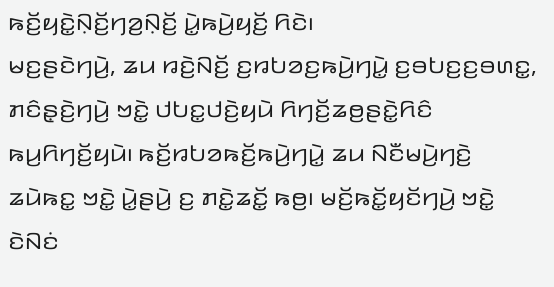ꤒꤢꤩ꤬ꤟꤢꤧ꤭ꤡ꤫ꤢꤩ꤬ꤚꤤ꤬ꤡ꤫ꤢꤩ꤬ ꤣꤧ꤭ꤒꤣꤧ꤬ꤟꤢꤩ꤬ ꤖꤢꤧ꤯
ꤗꤢ꤬ꤔꤢꤧꤚꤣꤧ꤬, ꤘꤣ ꤙꤢꤧ꤬ꤡꤢꤩ꤬ ꤢ꤬ꤙꤝꤤꤢ꤬ꤒꤣꤧ꤬ꤚꤣꤧ꤭ ꤢ꤬ꤋꤝꤢ꤬ꤢ꤬ꤋꤛꤢ꤭, ꤊꤢꤨꤔ꤫ꤢꤧ꤬ꤚꤣꤧ꤬ ꤠꤢꤧ꤭ ꤓꤝꤢ꤭ꤓꤢꤧ꤬ꤟꤣꤧ ꤖꤚꤢꤩ꤬ꤘꤥ꤬ꤔꤢꤧ꤭ꤖꤢꤨ ꤒꤣ꤬ꤖꤚꤢꤩ꤬ꤟꤣꤧ꤯ ꤒꤢꤩ꤬ꤙꤝꤤꤒꤢꤩ꤬ꤒꤣꤧ꤬ꤚꤣꤧ꤭ ꤘꤣ ꤡꤢꤪꤗꤣꤧ꤬ꤚꤢꤧ꤬ ꤘꤣꤧꤒꤢ꤭ ꤠꤢꤧ꤭ ꤣꤧ꤭ꤔꤣꤧ꤬ ꤢ꤬ ꤊꤢꤧ꤭ꤘꤢꤩ꤭ ꤒꤥ꤬꤯ ꤗꤢꤩ꤬ꤒꤢꤩ꤭ꤟꤢꤩꤚꤣꤧ꤬ ꤠꤢꤧ꤭ ꤢꤧꤡꤢꤦ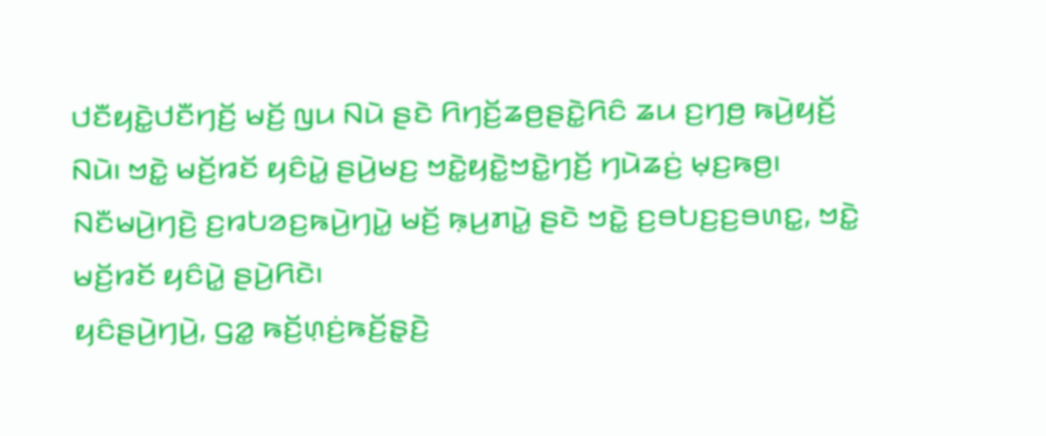ꤓꤢꤪꤟꤢꤧ꤭ꤓꤢꤪꤚꤢꤩ꤬ ꤗꤢꤩ꤬ ꤜꤣ ꤡꤣꤧ ꤔꤢꤧ ꤖꤚꤢꤩ꤬ꤘꤥ꤬ꤔꤢꤧ꤭ꤖꤢꤨ ꤘꤣ ꤢ꤬ꤚꤥ꤬ ꤒꤣꤧ꤬ꤟꤢꤩ꤬ ꤡꤣꤧ꤯ ꤠꤢꤧ꤭ ꤗꤢꤩ꤬ꤙꤢꤩ ꤟꤢꤨꤣꤧ꤭ ꤔꤣꤧ꤬ꤗꤢ꤬ ꤠꤢꤧ꤭ꤟꤢꤧ꤭ꤠꤢꤧ꤭ꤚꤢꤩ꤬ ꤚꤣꤧꤘꤢꤦ꤬ ꤗ꤫ꤢ꤬ꤒꤥ꤬꤯ ꤡꤢꤪꤗꤣꤧ꤬ꤚꤢꤧ꤬ ꤢ꤬ꤙꤝꤤꤢ꤬ꤒꤣꤧ꤬ꤚꤣꤧ꤭ ꤗꤢꤩ꤬ ꤒ꤫ꤣ꤬ꤊꤣꤧ꤭ ꤔꤢꤧ ꤠꤢꤧ꤭ ꤢ꤬ꤋꤝꤢ꤬ꤢ꤬ꤋꤛꤢ꤭, ꤠꤢꤧ꤭ ꤗꤢꤩ꤬ꤙꤢꤩ ꤟꤢꤨꤣꤧ꤭ ꤔꤣꤧ꤬ꤖꤢꤧ꤯
ꤟꤢꤨꤔꤣꤧ꤬ꤚꤣꤧ꤬, ꤞꤤ꤭ ꤒꤢꤩ꤬ꤛ꤫ꤢꤦ꤬ꤒꤢꤩ꤬ꤔ꤫ꤢꤧ꤬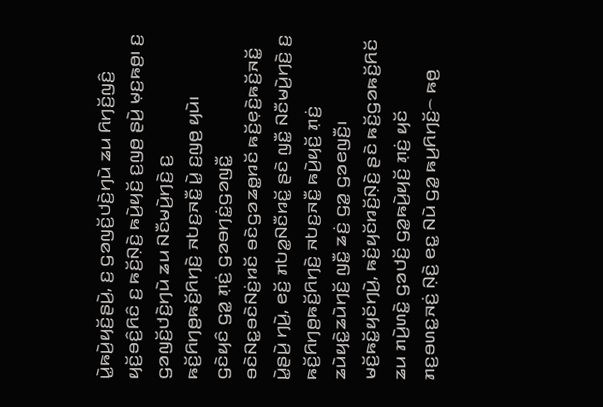ꤣꤧ꤭ꤒꤣꤧ꤬ꤟꤢꤩ꤬ꤔꤣꤧ꤬, ꤢ꤬ ꤞꤤꤜꤢꤩ꤬ꤓꤢꤧ꤬ꤚꤣꤧ ꤘꤣ ꤖꤚꤢꤩ꤬ꤜꤢꤨ꤬ ꤟꤢꤩ꤬ꤋꤢꤨ꤬ꤖꤢꤨ ꤢ꤬ ꤒꤢꤩ꤬ꤡ꤫ꤢꤧ꤬ ꤒꤣꤧ꤬ꤟꤢꤩ꤬ ꤢ꤬ꤜꤥ꤬ ꤔꤣꤧ꤬ ꤗ꤫ꤢ꤬ꤒꤥ꤬꤯ ꤢ꤬ ꤞꤤꤜꤢꤩ꤬ꤓꤢꤧ꤬ꤚꤣꤧ ꤘꤣ ꤡꤢꤪꤗꤣꤧ꤬ꤚꤢꤧ꤬ ꤢ꤬ ꤒꤢꤩ꤬ꤖꤚꤥ꤬ꤒꤢꤩ꤬ꤖꤚꤢꤧ꤬ ꤏꤝꤢ꤬ꤏꤢꤪ꤭ ꤣꤧ꤭ ꤢ꤬ꤜꤥ꤬ ꤟꤣꤧ꤯
ꤞꤢꤧꤟꤢꤨ ꤞꤤ꤭ ꤊ꤫ꤢꤦ꤬ ꤞꤤꤋꤚꤢꤦ꤭ꤞꤤꤜꤢꤪ꤭ ꤋꤢꤧꤡꤢ꤭ꤋꤢꤧꤡꤢꤦ꤬ꤙꤢꤩ ꤋꤢꤧꤞꤤꤘꤥ꤭ꤙꤢꤩ ꤒꤢꤩ꤬ꤕ꤫ꤢꤧ꤬ꤒꤢꤩ꤬ꤏꤢꤩ꤭ ꤣꤧ꤭ꤔꤣꤧ꤬ ꤚꤣꤧ꤬, ꤕꤢꤩ꤬ ꤊꤝꤤ꤭ꤡꤢꤪꤙꤢꤩ꤭ ꤔꤢꤧ ꤜꤢꤪ꤭ ꤡꤢꤪꤗꤣꤧ꤬ꤚꤢꤧ꤬ ꤢ꤬ ꤒꤢꤩ꤬ꤖꤚꤥ꤬ꤒꤢꤩ꤬ꤖꤚꤢꤧ꤬ ꤏꤝꤢ꤬ꤏꤢꤪ꤭ ꤒꤣꤧ꤬ꤟꤢꤩ꤬ ꤊ꤫ꤢꤦ꤬ ꤘꤣꤧꤟꤢꤧ꤭ꤘꤣꤧꤚꤢꤩ꤬ ꤜꤢꤪ꤭ ꤘꤢꤦ꤬ ꤞꤤ꤭ ꤞꤤꤕꤜꤢꤪ꤬꤯
ꤗꤢꤩ꤬ꤒꤢꤩ꤭ꤟꤢꤩꤚꤣꤧ꤬, ꤒꤢꤩ꤬ꤟꤢꤩꤙꤢꤩ꤬ꤡ꤫ꤢꤧ꤬ ꤔꤢꤧ ꤒꤢꤩ꤬ꤞꤤꤒꤢꤩ꤬ꤖꤢꤩ ꤘꤣ ꤊꤣꤧ꤬ꤛꤢꤧ꤭ ꤞꤤꤓꤢꤩ꤬ ꤞꤤ꤭ꤒꤣꤧ꤬ꤟꤢꤩ꤬ ꤊ꤫ꤢꤦ꤬ ꤟꤢꤩ ꤊꤢ꤬ꤋꤛꤢ꤭ꤏꤢꤦ꤬ ꤡ꤫ꤢꤧ꤬ ꤕꤢ꤭ ꤡꤣꤧ ꤞꤤ꤭ ꤒꤣ꤬ꤖꤚꤢꤩ꤬꤮ ꤒꤥ꤬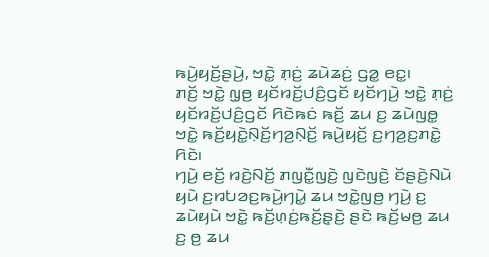ꤒꤣꤧ꤬ꤟꤢꤩ꤬ꤔꤣꤧ꤬, ꤠꤢꤧ꤭ ꤊ꤫ꤢꤦ꤬ ꤘꤣꤧꤘꤢꤦ꤬ ꤞꤤ꤭ ꤕꤢ꤭꤯
ꤊꤢꤩ꤬ ꤠꤢꤧ꤭ ꤜ꤫ꤥ꤬ ꤟꤢꤩꤙꤢꤩ꤬ꤓꤢꤨ꤬ꤞꤢꤩ ꤟꤢꤩꤚꤣꤧ꤬ ꤠꤢꤧ꤭ ꤊ꤫ꤢꤦ꤬ ꤟꤢꤩꤙꤢꤩ꤬ꤓꤢꤨ꤬ꤞꤢꤩ ꤖꤢꤧꤒꤢꤦ ꤒꤢꤩ꤬ ꤘꤣ ꤢ꤬ ꤘꤣꤧꤜꤥ꤭ ꤠꤢꤧ꤭ ꤒꤢꤩ꤬ꤟꤢꤧ꤭ꤡ꤫ꤢꤩ꤬ꤚꤤ꤬ꤡ꤫ꤢꤩ꤬ ꤒꤣꤧ꤬ꤟꤢꤩ꤬ ꤢ꤬ꤚꤤ꤬ꤢ꤬ꤊꤢꤧ꤭ ꤖꤢꤧ꤯
ꤚꤣꤧ꤬ ꤕꤢꤩ꤬ ꤙꤢꤧ꤬ꤡꤢꤩ꤬ ꤊꤜꤢꤪ꤭ꤜꤢꤧ꤬ ꤜꤢꤧꤜꤢꤧ꤬ ꤢꤩꤔꤢꤧ꤬ꤡꤣꤧ ꤟꤣꤧ ꤢ꤬ꤙꤝꤤꤢ꤬ꤒꤣꤧ꤬ꤚꤣꤧ꤭ ꤘꤣ ꤠꤢꤧ꤭ꤜꤥ꤬ ꤚꤣꤧ꤬ ꤢ꤬ ꤘꤣꤧꤟꤣꤧ ꤠꤢꤧ꤭ ꤒꤢꤩ꤬ꤛ꤫ꤢꤦ꤬ꤒꤢꤩ꤬ꤔ꤫ꤢꤧ꤬ ꤔꤢꤧ ꤒꤢꤩ꤬ꤗꤥ꤬ ꤘꤣ ꤢ꤬ ꤥ꤬ ꤘꤣ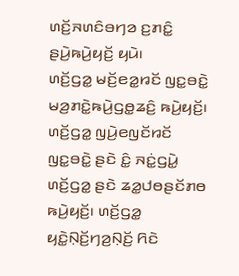ꤛꤢꤩ꤬ꤏꤛꤢꤨꤋꤚꤤ ꤢ꤬ꤊꤢꤨ꤭ ꤔꤣꤧ꤬ꤒꤣꤧ꤬ꤟꤢꤩ꤬ ꤟꤣꤧ꤯
ꤛꤢꤩ꤬ꤞꤤ꤭ ꤗꤢꤩ꤬ꤕꤤ꤭ꤙꤢꤩ ꤜꤢ꤭ꤋꤢꤧ꤭ ꤗꤤ꤬ꤊꤢꤧ꤭ꤒꤣꤧ꤬ꤞꤥ꤭ꤘꤢꤨ꤬ ꤒꤣꤧ꤬ꤟꤢꤩ꤬꤯ ꤛꤢꤩ꤬ꤞꤤ꤭ ꤜꤣꤧ꤬ꤕꤜꤢꤩꤙꤢꤩ ꤜꤢ꤭ꤋꤢꤧ꤭ ꤔꤢꤧ ꤢꤨ꤭ ꤏꤢꤦ꤭ꤞꤣꤧ꤭ ꤛꤢꤩ꤬ꤞꤤ꤭ ꤔꤢꤧ ꤘꤤ꤭ꤓꤥꤔꤢꤩꤊꤥ ꤒꤣꤧ꤬ꤟꤢꤩ꤬꤯ ꤛꤢꤩ꤬ꤞꤤ꤭ ꤟꤢꤧ꤭ꤡ꤫ꤢꤩ꤬ꤚꤤ꤬ꤡ꤫ꤢꤩ꤬ ꤖꤢꤧ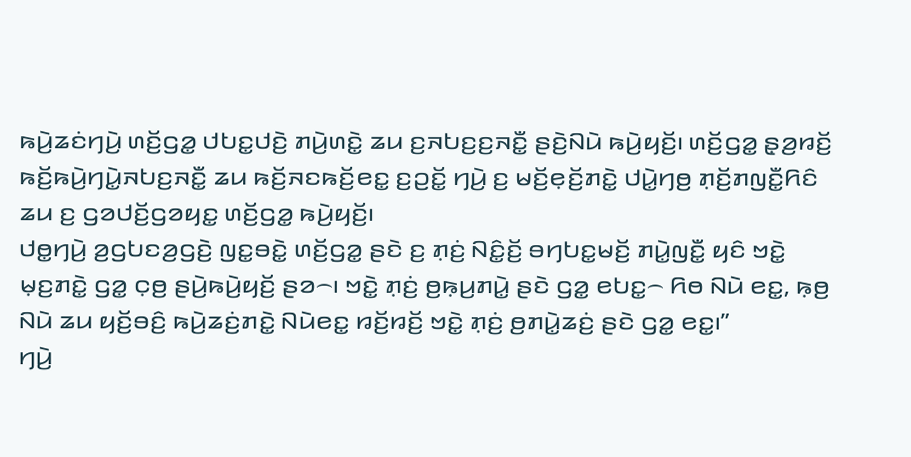ꤒꤣꤧ꤬ꤘꤢꤦꤚꤣꤧ꤬ ꤛꤢꤩ꤬ꤞꤤ꤭ ꤓꤝꤢ꤭ꤓꤢꤧ꤬ ꤊꤣꤧ꤬ꤛꤢꤧ꤭ ꤘꤣ ꤢ꤬ꤏꤝꤢ꤬ꤢ꤬ꤏꤢꤪ꤭ ꤔꤢꤧ꤬ꤡꤣꤧ ꤒꤣꤧ꤬ꤟꤢꤩ꤬꤯ ꤛꤢꤩ꤬ꤞꤤ꤭ ꤔ꤫ꤤ꤬ꤙꤢꤩ꤬ ꤒꤢꤩ꤬ꤒꤣꤧ꤬ꤚꤣꤧ꤭ꤏꤝꤢ꤬ꤏꤢꤪ꤭ ꤘꤣ ꤒꤢꤩ꤬ꤏꤢꤒꤢꤩ꤬ꤕꤢ꤭ ꤢ꤬ꤑꤢꤩ꤭ ꤚꤣꤧ꤬ ꤢ꤬ ꤗꤢꤩ꤬ꤕ꤫ꤢꤩ꤬ꤊꤢꤧ꤭ ꤓꤣꤧ꤭ꤚꤥ꤬ ꤊ꤫ꤢꤩ꤬ꤊꤜꤢꤪ꤭ꤖꤢꤨ ꤘꤣ ꤢ꤬ ꤞꤤꤓꤢꤩ꤬ꤞꤤꤟꤢ꤭ ꤛꤢꤩ꤬ꤞꤤ꤭ ꤒꤣꤧ꤬ꤟꤢꤩ꤬꤯
ꤓꤥ꤭ꤚꤣꤧ꤬ ꤤ꤬ꤞꤝꤢꤤ꤬ꤞꤢꤧ꤬ ꤜꤢ꤭ꤋꤢꤧ꤭ ꤛꤢꤩ꤬ꤞꤤ꤭ ꤔꤢꤧ ꤢ꤬ ꤊ꤫ꤢꤦ꤬ ꤡꤢꤨ꤭ꤢꤩ꤬ ꤋꤚꤝꤢ꤭ꤗꤢꤩ꤬ ꤊꤣꤧ꤭ꤜꤢꤪ꤭ ꤟꤢꤨ ꤠꤢꤧ꤭ ꤗ꤫ꤢ꤬ꤊꤢꤧ꤭ ꤞꤤ꤭ ꤍ꤫ꤥ꤬ ꤔꤣꤧ꤬ꤒꤣꤧ꤬ꤟꤢꤩ꤬ ꤔꤤ꤮꤯ ꤠꤢꤧ꤭ ꤊ꤫ꤢꤦ꤬ ꤥ꤬ꤒ꤫ꤣ꤬ꤊꤣꤧ꤭ ꤔꤢꤧ ꤞꤤ꤭ ꤕꤝꤢ꤭꤮ ꤖꤥ ꤡꤣꤧ ꤕꤢ꤭, ꤒ꤫ꤥ꤬ ꤡꤣꤧ ꤘꤣ ꤟꤢꤩ꤬ꤋꤢꤨ꤬ ꤒꤣꤧ꤬ꤘꤢꤦ꤬ꤊꤢꤧ꤭ ꤡꤣꤧꤕꤢ꤭ ꤙꤢꤩ꤬ꤙꤢꤩ꤬ ꤠꤢꤧ꤭ ꤊ꤫ꤢꤦ꤬ ꤥ꤬ꤊꤣꤧ꤭ꤘꤢꤦ꤬ ꤔꤢꤧ ꤞꤤ꤭ ꤕꤢ꤭꤯”
ꤚꤣꤧ꤬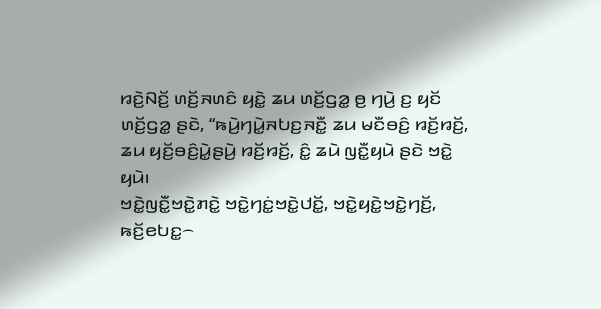ꤙꤢꤧ꤬ꤡꤢꤩ꤬ ꤛꤢꤩ꤬ꤏꤛꤢꤨ ꤟꤢꤧ꤭ ꤘꤣ ꤛꤢꤩ꤬ꤞꤤ꤭ ꤥ꤬ ꤚꤣꤧ꤬ ꤢ꤬ ꤟꤢꤩ ꤛꤢꤩ꤬ꤞꤤ꤭ ꤔꤢꤧ, “ꤒꤣꤧ꤬ꤚꤣꤧ꤭ꤏꤝꤢ꤬ꤏꤢꤪ꤭ ꤘꤣ ꤗꤢꤪꤋꤢꤨ꤬ ꤙꤢꤩ꤬ꤙꤢꤩ꤬, ꤘꤣ ꤟꤢꤩ꤬ꤋꤢꤨ꤬ꤣꤧ꤭ꤔꤣꤧ꤬ ꤙꤢꤩ꤬ꤙꤢꤩ꤬, ꤢꤨ꤭ ꤘꤣꤧ ꤜꤢꤪ꤭ꤟꤣꤧ ꤔꤢꤧ ꤠꤢꤧ꤭ ꤟꤣꤧ꤯
ꤠꤢꤧ꤭ꤜꤢꤪ꤭ꤠꤢꤧ꤭ꤊꤢꤧ꤭ ꤠꤢꤧ꤭ꤚꤢꤦ꤭ꤠꤢꤧ꤭ꤓꤢꤩ꤭, ꤠꤢꤧ꤭ꤟꤢꤧ꤭ꤠꤢꤧ꤭ꤚꤢꤩ꤬, ꤒꤢꤩ꤬ꤕꤝꤢ꤭꤮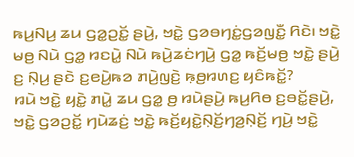ꤒꤣ꤬ꤡꤣ꤬ ꤘꤣ ꤞꤤ꤭ꤑꤢꤩ꤭ ꤔꤣꤧ꤬, ꤠꤢꤧ꤭ ꤞꤤꤋꤚꤢꤦ꤭ꤞꤤꤜꤢꤪ꤭ ꤖꤢꤧ꤯ ꤠꤢꤧ꤭ ꤗꤥ꤬ ꤡꤣꤧ ꤞꤤ꤭ ꤙꤢꤣꤧ꤭ ꤡꤣꤧ ꤒꤣꤧ꤬ꤘꤢꤦꤚꤣꤧ꤬ ꤞꤤ꤭ ꤒꤢꤩ꤬ꤗꤥ꤬ ꤠꤢꤧ꤭ ꤔꤣꤧ꤬ ꤢ꤬ ꤡ꤫ꤣ꤬ ꤔꤢꤧ ꤢ꤬ꤕꤣꤧ꤬ꤒꤤ ꤊꤣꤧ꤬ꤜꤢꤧ꤬ ꤒ꤫ꤥ꤬ꤙꤛꤢ꤬ ꤟꤢꤨꤒꤢꤩ꤭?
ꤙꤣꤧ ꤠꤢꤧ꤭ ꤟꤢꤧ꤭ ꤊꤣꤧ꤭ ꤘꤣ ꤞꤤ꤭ ꤥ꤬ ꤙꤣꤧꤔꤣꤧ꤬ ꤒꤣ꤬ꤖꤥ ꤢ꤬ꤋꤢꤩ꤭ꤔꤣꤧ꤬, ꤠꤢꤧ꤭ ꤞꤤꤑꤢꤩ꤭ ꤚꤣꤧꤘꤢꤦ꤬ ꤠꤢꤧ꤭ ꤒꤢꤩ꤬ꤟꤢꤧ꤭ꤡ꤫ꤢꤩ꤬ꤚꤤ꤬ꤡ꤫ꤢꤩ꤬ ꤚꤣꤧ꤬ ꤠꤢꤧ꤭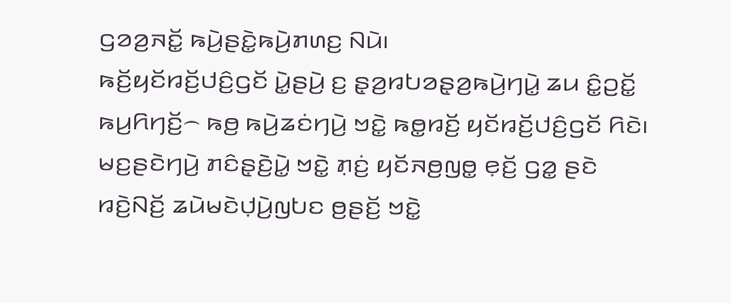ꤞꤤꤤ꤬ꤏꤢꤩ꤭ ꤒꤣꤧ꤬ꤔꤢꤧ꤭ꤒꤣꤧ꤬ꤊꤛꤢ꤬ ꤡꤣꤧ꤯
ꤒꤢꤩ꤬ꤟꤢꤩꤙꤢꤩ꤬ꤓꤢꤨ꤬ꤞꤢꤩ ꤣꤧ꤭ꤔꤣꤧ꤬ ꤢ꤬ ꤔ꤫ꤤ꤬ꤙꤝꤤꤔ꤫ꤤ꤬ꤒꤣꤧ꤬ꤚꤣꤧ꤭ ꤘꤣ ꤢꤨ꤭ꤑꤢꤩ꤭ ꤒꤣ꤬ꤖꤚꤢꤩ꤬꤮ ꤒꤥ꤬ ꤒꤣꤧ꤬ꤘꤢꤦꤚꤣꤧ꤬ ꤠꤢꤧ꤭ ꤒꤥ꤭ꤙꤢꤩ꤬ ꤟꤢꤩꤙꤢꤩ꤬ꤓꤢꤨ꤬ꤞꤢꤩ ꤖꤢꤧ꤯ ꤗꤢ꤬ꤔꤢꤧꤚꤣꤧ꤬ ꤊꤢꤨꤔ꤫ꤢꤧ꤬ꤣꤧ꤭ ꤠꤢꤧ꤭ ꤊ꤫ꤢꤦ꤬ ꤟꤢꤩꤏꤥ꤬ꤜꤥ꤭ ꤕ꤫ꤢꤩ꤬ ꤞꤤ꤭ ꤔꤢꤧ ꤙꤢꤧ꤬ꤡꤢꤩ꤬ ꤘꤣꤧꤗꤢꤧꤓ꤫ꤣꤧ꤬ꤜꤝꤢ ꤥ꤬ꤔꤢꤩ꤬ ꤠꤢꤧ꤭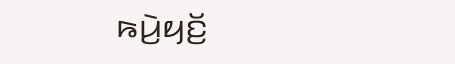ꤒꤣꤧ꤬ꤟꤢꤩ꤬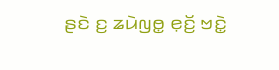ꤔꤢꤧ ꤢ꤬ ꤘꤣꤧꤜꤥ꤭ ꤕ꤫ꤢꤩ꤬ ꤠꤢꤧ꤭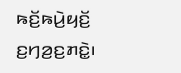ꤒꤢꤩ꤬ꤒꤣꤧ꤬ꤟꤢꤩ꤬ ꤢ꤬ꤚꤤ꤬ꤢ꤬ꤊꤢꤧ꤭꤯